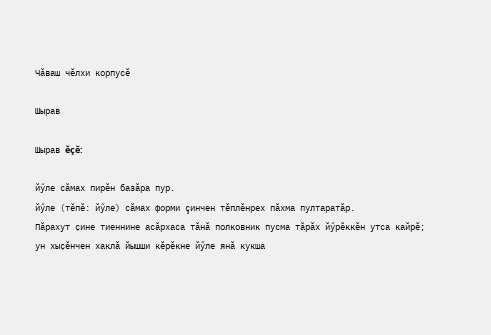Чӑваш чӗлхи корпусӗ

Шырав

Шырав ĕçĕ:

йӳле сăмах пирĕн базăра пур.
йӳле (тĕпĕ: йӳле) сăмах форми çинчен тĕплĕнрех пăхма пултаратăр.
Пӑрахут ҫине тиеннине асӑрхаса тӑнӑ полковник пусма тӑрӑх йӳрӗккӗн утса кайрӗ; ун хыҫӗнчен хаклӑ йышши кӗрӗкне йӳле янӑ кукша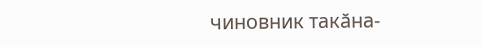чиновник такӑна-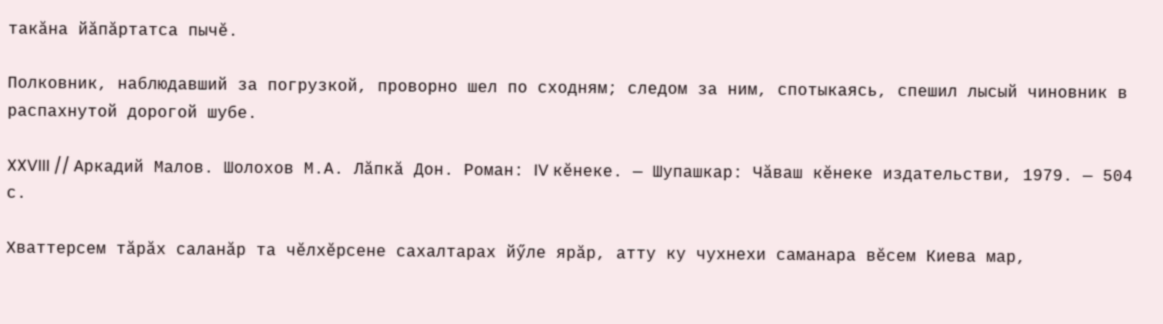такӑна йӑпӑртатса пычӗ.

Полковник, наблюдавший за погрузкой, проворно шел по сходням; следом за ним, спотыкаясь, спешил лысый чиновник в распахнутой дорогой шубе.

XXVIII // Аркадий Малов. Шолохов М.А. Лӑпкӑ Дон. Роман: IV кӗнеке. — Шупашкар: Чӑваш кӗнеке издательстви, 1979. — 504 с.

Хваттерсем тӑрӑх саланӑр та чӗлхӗрсене сахалтарах йӳле ярӑр, атту ку чухнехи саманара вӗсем Киева мар,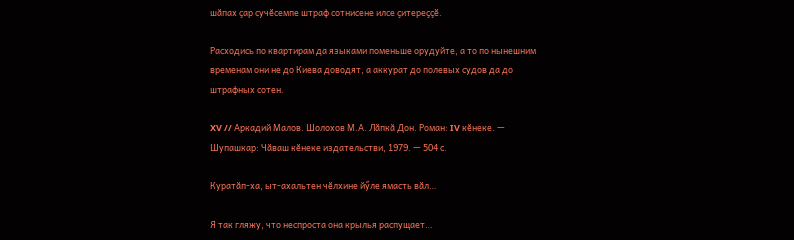шӑпах ҫар сучӗсемпе штраф сотнисене илсе ҫитереҫҫӗ.

Расходись по квартирам да языками поменьше орудуйте, а то по нынешним временам они не до Киева доводят, а аккурат до полевых судов да до штрафных сотен.

XV // Аркадий Малов. Шолохов М.А. Лӑпкӑ Дон. Роман: IV кӗнеке. — Шупашкар: Чӑваш кӗнеке издательстви, 1979. — 504 с.

Куратӑп-ха, ыт-ахальтен чӗлхине йӳле ямасть вӑл…

Я так гляжу, что неспроста она крылья распущает…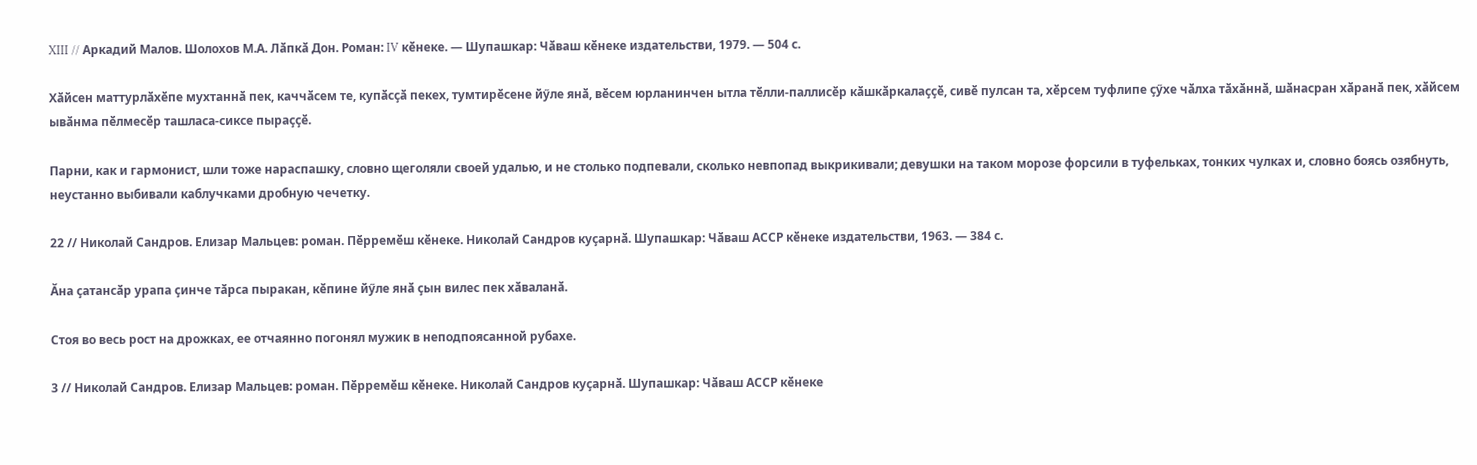XIII // Аркадий Малов. Шолохов М.А. Лӑпкӑ Дон. Роман: IV кӗнеке. — Шупашкар: Чӑваш кӗнеке издательстви, 1979. — 504 с.

Хӑйсен маттурлӑхӗпе мухтаннӑ пек, каччӑсем те, купӑсҫӑ пекех, тумтирӗсене йӳле янӑ, вӗсем юрланинчен ытла тӗлли-паллисӗр кӑшкӑркалаҫҫӗ, сивӗ пулсан та, хӗрсем туфлипе ҫӳхе чӑлха тӑхӑннӑ, шӑнасран хӑранӑ пек, хӑйсем ывӑнма пӗлмесӗр ташласа-сиксе пыраҫҫӗ.

Парни, как и гармонист, шли тоже нараспашку, словно щеголяли своей удалью, и не столько подпевали, сколько невпопад выкрикивали; девушки на таком морозе форсили в туфельках, тонких чулках и, словно боясь озябнуть, неустанно выбивали каблучками дробную чечетку.

22 // Николай Сандров. Елизар Мальцев: роман. Пӗрремӗш кӗнеке. Николай Сандров куҫарнӑ. Шупашкар: Чӑваш АССР кӗнеке издательстви, 1963. — 384 с.

Ӑна ҫатансӑр урапа ҫинче тӑрса пыракан, кӗпине йӳле янӑ ҫын вилес пек хӑваланӑ.

Стоя во весь рост на дрожках, ее отчаянно погонял мужик в неподпоясанной рубахе.

3 // Николай Сандров. Елизар Мальцев: роман. Пӗрремӗш кӗнеке. Николай Сандров куҫарнӑ. Шупашкар: Чӑваш АССР кӗнеке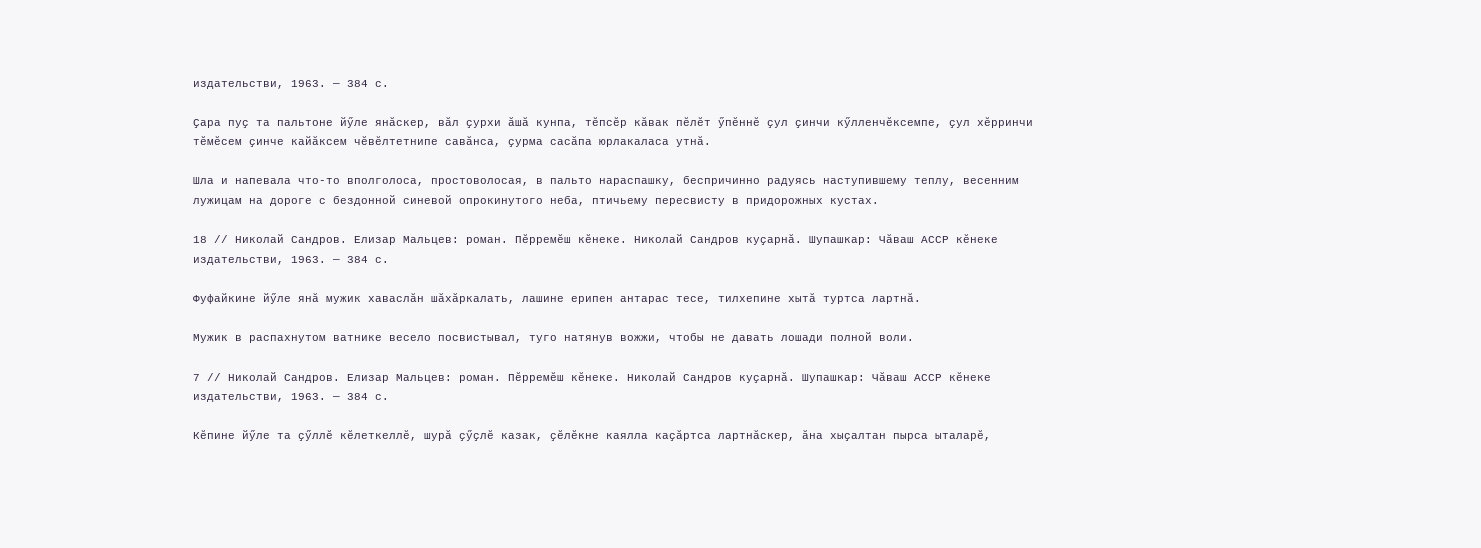издательстви, 1963. — 384 с.

Ҫара пуҫ та пальтоне йӳле янӑскер, вӑл ҫурхи ӑшӑ кунпа, тӗпсӗр кӑвак пӗлӗт ӳпӗннӗ ҫул ҫинчи кӳлленчӗксемпе, ҫул хӗрринчи тӗмӗсем ҫинче кайӑксем чӗвӗлтетнипе савӑнса, ҫурма сасӑпа юрлакаласа утнӑ.

Шла и напевала что-то вполголоса, простоволосая, в пальто нараспашку, беспричинно радуясь наступившему теплу, весенним лужицам на дороге с бездонной синевой опрокинутого неба, птичьему пересвисту в придорожных кустах.

18 // Николай Сандров. Елизар Мальцев: роман. Пӗрремӗш кӗнеке. Николай Сандров куҫарнӑ. Шупашкар: Чӑваш АССР кӗнеке издательстви, 1963. — 384 с.

Фуфайкине йӳле янӑ мужик хаваслӑн шӑхӑркалать, лашине ерипен антарас тесе, тилхепине хытӑ туртса лартнӑ.

Мужик в распахнутом ватнике весело посвистывал, туго натянув вожжи, чтобы не давать лошади полной воли.

7 // Николай Сандров. Елизар Мальцев: роман. Пӗрремӗш кӗнеке. Николай Сандров куҫарнӑ. Шупашкар: Чӑваш АССР кӗнеке издательстви, 1963. — 384 с.

Кӗпине йӳле та ҫӳллӗ кӗлеткеллӗ, шурӑ ҫӳҫлӗ казак, ҫӗлӗкне каялла каҫӑртса лартнӑскер, ӑна хыҫалтан пырса ыталарӗ,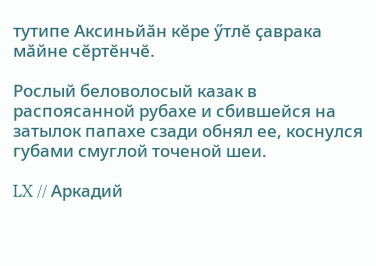тутипе Аксиньйӑн кӗре ӳтлӗ ҫаврака мӑйне сӗртӗнчӗ.

Рослый беловолосый казак в распоясанной рубахе и сбившейся на затылок папахе сзади обнял ее, коснулся губами смуглой точеной шеи.

LX // Аркадий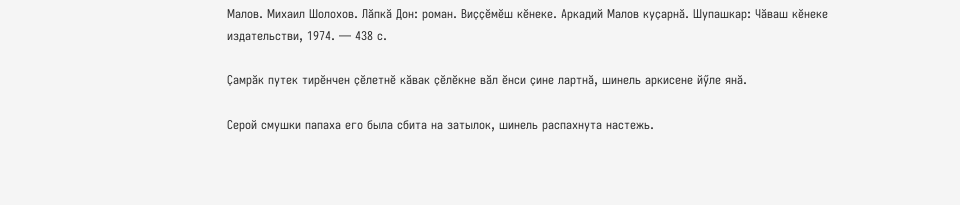Малов. Михаил Шолохов. Лӑпкӑ Дон: роман. Виҫҫӗмӗш кӗнеке. Аркадий Малов куҫарнӑ. Шупашкар: Чӑваш кӗнеке издательстви, 1974. — 438 с.

Ҫамрӑк путек тирӗнчен ҫӗлетнӗ кӑвак ҫӗлӗкне вӑл ӗнси ҫине лартнӑ, шинель аркисене йӳле янӑ.

Серой смушки папаха его была сбита на затылок, шинель распахнута настежь.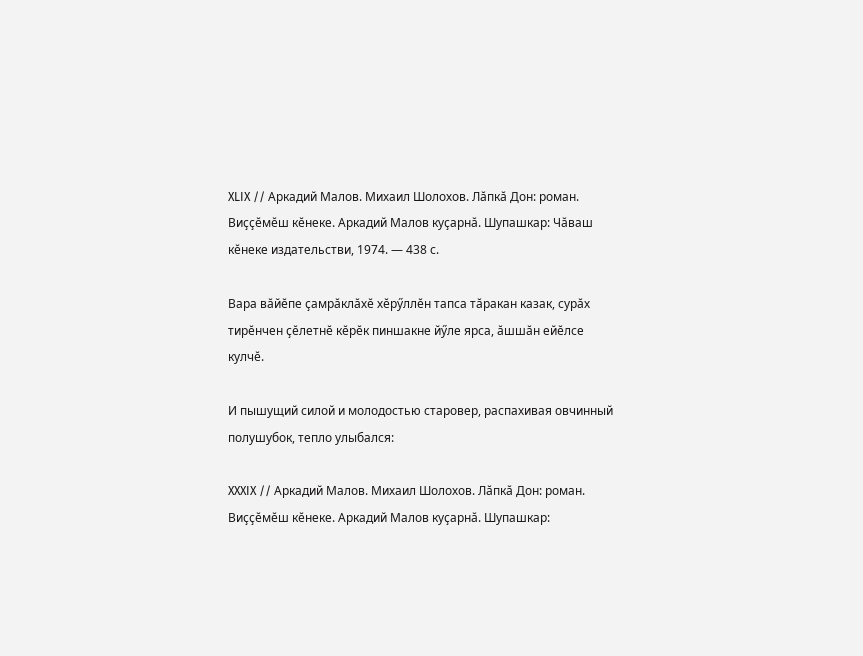XLIX // Аркадий Малов. Михаил Шолохов. Лӑпкӑ Дон: роман. Виҫҫӗмӗш кӗнеке. Аркадий Малов куҫарнӑ. Шупашкар: Чӑваш кӗнеке издательстви, 1974. — 438 с.

Вара вӑйӗпе ҫамрӑклӑхӗ хӗрӳллӗн тапса тӑракан казак, сурӑх тирӗнчен ҫӗлетнӗ кӗрӗк пиншакне йӳле ярса, ӑшшӑн ейӗлсе кулчӗ.

И пышущий силой и молодостью старовер, распахивая овчинный полушубок, тепло улыбался:

XXXIX // Аркадий Малов. Михаил Шолохов. Лӑпкӑ Дон: роман. Виҫҫӗмӗш кӗнеке. Аркадий Малов куҫарнӑ. Шупашкар: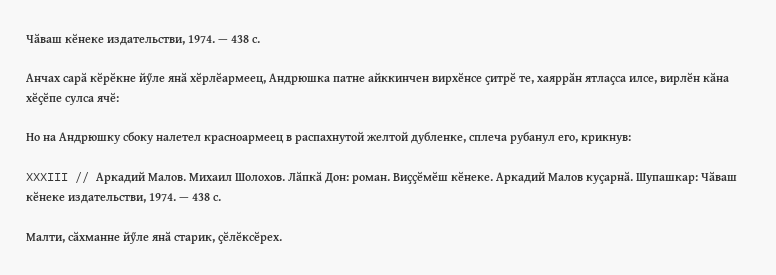Чӑваш кӗнеке издательстви, 1974. — 438 с.

Анчах сарӑ кӗрӗкне йӳле янӑ хӗрлӗармеец, Андрюшка патне айккинчен вирхӗнсе ҫитрӗ те, хаяррӑн ятлаҫса илсе, вирлӗн кӑна хӗҫӗпе сулса ячӗ:

Но на Андрюшку сбоку налетел красноармеец в распахнутой желтой дубленке, сплеча рубанул его, крикнув:

XXXIII // Аркадий Малов. Михаил Шолохов. Лӑпкӑ Дон: роман. Виҫҫӗмӗш кӗнеке. Аркадий Малов куҫарнӑ. Шупашкар: Чӑваш кӗнеке издательстви, 1974. — 438 с.

Малти, сӑхманне йӳле янӑ старик, ҫӗлӗксӗрех.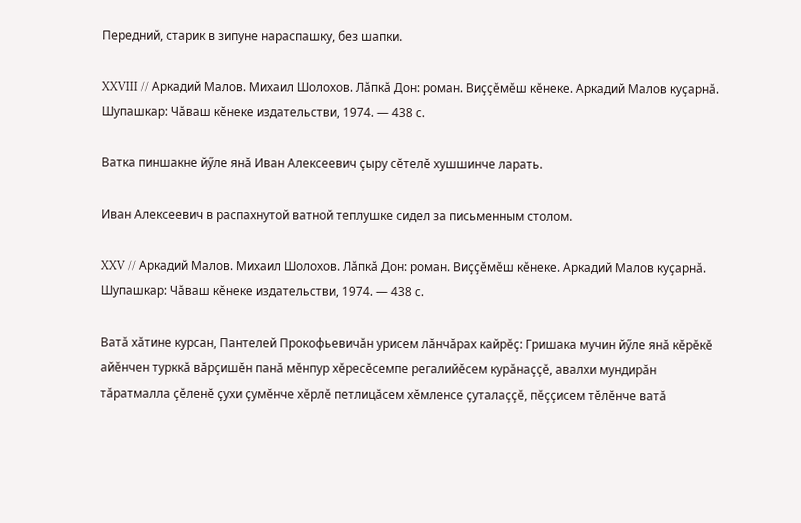Передний, старик в зипуне нараспашку, без шапки.

XXVIII // Аркадий Малов. Михаил Шолохов. Лӑпкӑ Дон: роман. Виҫҫӗмӗш кӗнеке. Аркадий Малов куҫарнӑ. Шупашкар: Чӑваш кӗнеке издательстви, 1974. — 438 с.

Ватка пиншакне йӳле янӑ Иван Алексеевич ҫыру сӗтелӗ хушшинче ларать.

Иван Алексеевич в распахнутой ватной теплушке сидел за письменным столом.

XXV // Аркадий Малов. Михаил Шолохов. Лӑпкӑ Дон: роман. Виҫҫӗмӗш кӗнеке. Аркадий Малов куҫарнӑ. Шупашкар: Чӑваш кӗнеке издательстви, 1974. — 438 с.

Ватӑ хӑтине курсан, Пантелей Прокофьевичӑн урисем лӑнчӑрах кайрӗҫ: Гришака мучин йӳле янӑ кӗрӗкӗ айӗнчен турккӑ вӑрҫишӗн панӑ мӗнпур хӗресӗсемпе регалийӗсем курӑнаҫҫӗ, авалхи мундирӑн тӑратмалла ҫӗленӗ ҫухи ҫумӗнче хӗрлӗ петлицӑсем хӗмленсе ҫуталаҫҫӗ, пӗҫҫисем тӗлӗнче ватӑ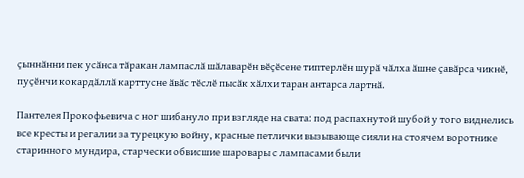ҫыннӑнни пек усӑнса тӑракан лампаслӑ шӑлаварӗн вӗҫӗсене типтерлӗн шурӑ чӑлха ӑшне ҫавӑрса чикнӗ, пуҫӗнчи кокардӑллӑ карттусне ӑвӑс тӗслӗ пысӑк хӑлхи таран антарса лартнӑ.

Пантелея Прокофьевича с ног шибануло при взгляде на свата: под распахнутой шубой у того виднелись все кресты и регалии за турецкую войну, красные петлички вызывающе сияли на стоячем воротнике старинного мундира, старчески обвисшие шаровары с лампасами были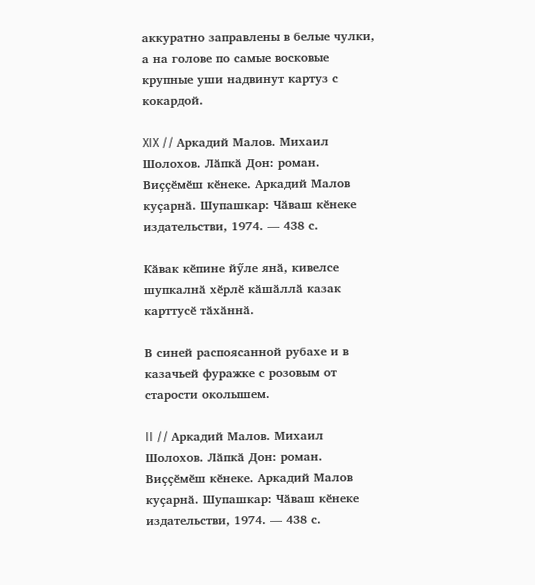аккуратно заправлены в белые чулки, а на голове по самые восковые крупные уши надвинут картуз с кокардой.

XIX // Аркадий Малов. Михаил Шолохов. Лӑпкӑ Дон: роман. Виҫҫӗмӗш кӗнеке. Аркадий Малов куҫарнӑ. Шупашкар: Чӑваш кӗнеке издательстви, 1974. — 438 с.

Кӑвак кӗпине йӳле янӑ, кивелсе шупкалнӑ хӗрлӗ кӑшӑллӑ казак карттусӗ тӑхӑннӑ.

В синей распоясанной рубахе и в казачьей фуражке с розовым от старости околышем.

II // Аркадий Малов. Михаил Шолохов. Лӑпкӑ Дон: роман. Виҫҫӗмӗш кӗнеке. Аркадий Малов куҫарнӑ. Шупашкар: Чӑваш кӗнеке издательстви, 1974. — 438 с.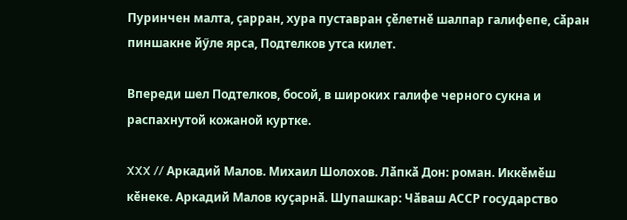Пуринчен малта, ҫарран, хура пуставран ҫӗлетнӗ шалпар галифепе, сӑран пиншакне йӳле ярса, Подтелков утса килет.

Впереди шел Подтелков, босой, в широких галифе черного сукна и распахнутой кожаной куртке.

XXX // Аркадий Малов. Михаил Шолохов. Лӑпкӑ Дон: роман. Иккӗмӗш кӗнеке. Аркадий Малов куҫарнӑ. Шупашкар: Чӑваш АССР государство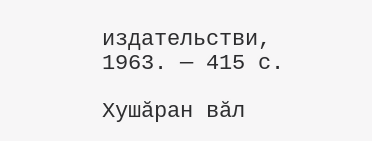издательстви, 1963. — 415 с.

Хушӑран вӑл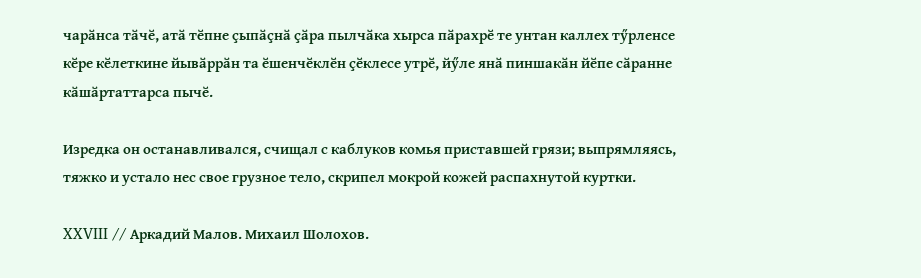чарӑнса тӑчӗ, атӑ тӗпне ҫыпӑҫнӑ ҫӑра пылчӑка хырса пӑрахрӗ те унтан каллех тӳрленсе кӗре кӗлеткине йывӑррӑн та ӗшенчӗклӗн ҫӗклесе утрӗ, йӳле янӑ пиншакӑн йӗпе сӑранне кӑшӑртаттарса пычӗ.

Изредка он останавливался, счищал с каблуков комья приставшей грязи; выпрямляясь, тяжко и устало нес свое грузное тело, скрипел мокрой кожей распахнутой куртки.

XXVIII // Аркадий Малов. Михаил Шолохов.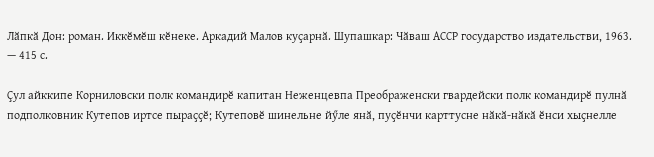Лӑпкӑ Дон: роман. Иккӗмӗш кӗнеке. Аркадий Малов куҫарнӑ. Шупашкар: Чӑваш АССР государство издательстви, 1963. — 415 с.

Ҫул айккипе Корниловски полк командирӗ капитан Неженцевпа Преображенски гвардейски полк командирӗ пулнӑ подполковник Кутепов иртсе пыраҫҫӗ; Кутеповӗ шинельне йӳле янӑ, пуҫӗнчи карттусне нӑкӑ-нӑкӑ ӗнси хыҫнелле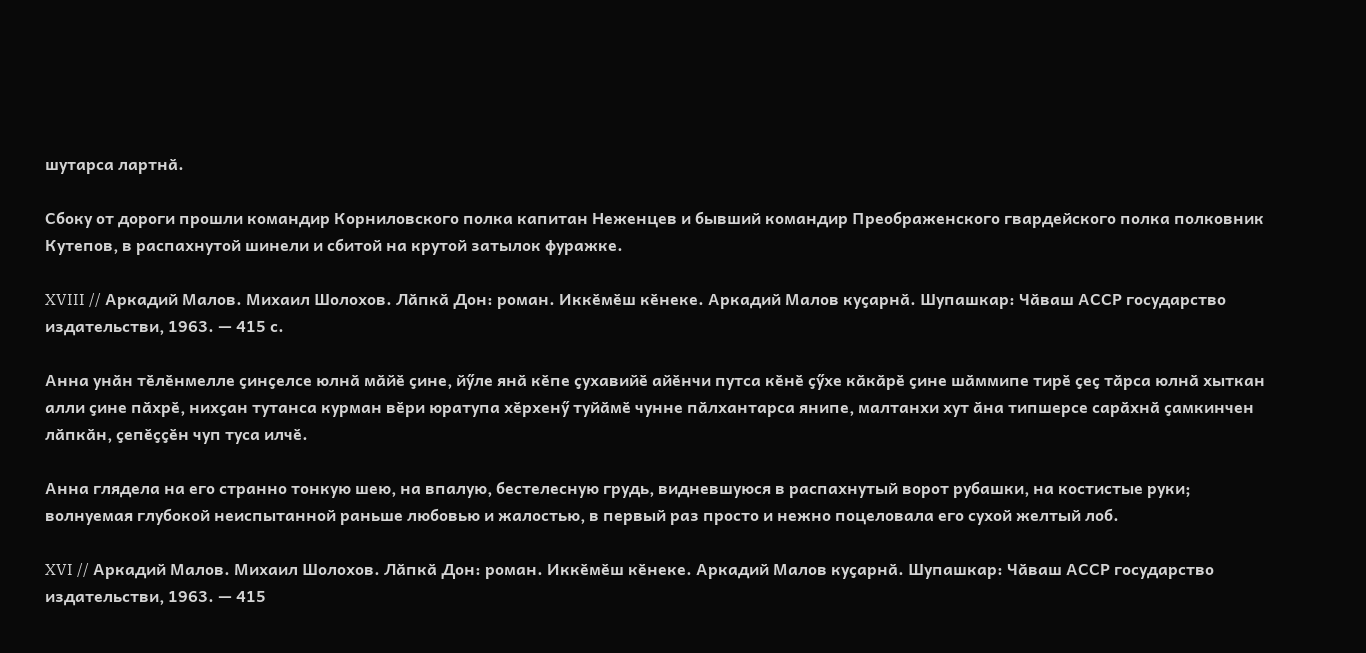шутарса лартнӑ.

Сбоку от дороги прошли командир Корниловского полка капитан Неженцев и бывший командир Преображенского гвардейского полка полковник Кутепов, в распахнутой шинели и сбитой на крутой затылок фуражке.

XVIII // Аркадий Малов. Михаил Шолохов. Лӑпкӑ Дон: роман. Иккӗмӗш кӗнеке. Аркадий Малов куҫарнӑ. Шупашкар: Чӑваш АССР государство издательстви, 1963. — 415 с.

Анна унӑн тӗлӗнмелле ҫинҫелсе юлнӑ мӑйӗ ҫине, йӳле янӑ кӗпе ҫухавийӗ айӗнчи путса кӗнӗ ҫӳхе кӑкӑрӗ ҫине шӑммипе тирӗ ҫеҫ тӑрса юлнӑ хыткан алли ҫине пӑхрӗ, нихҫан тутанса курман вӗри юратупа хӗрхенӳ туйӑмӗ чунне пӑлхантарса янипе, малтанхи хут ӑна типшерсе сарӑхнӑ ҫамкинчен лӑпкӑн, ҫепӗҫҫӗн чуп туса илчӗ.

Анна глядела на его странно тонкую шею, на впалую, бестелесную грудь, видневшуюся в распахнутый ворот рубашки, на костистые руки; волнуемая глубокой неиспытанной раньше любовью и жалостью, в первый раз просто и нежно поцеловала его сухой желтый лоб.

XVI // Аркадий Малов. Михаил Шолохов. Лӑпкӑ Дон: роман. Иккӗмӗш кӗнеке. Аркадий Малов куҫарнӑ. Шупашкар: Чӑваш АССР государство издательстви, 1963. — 415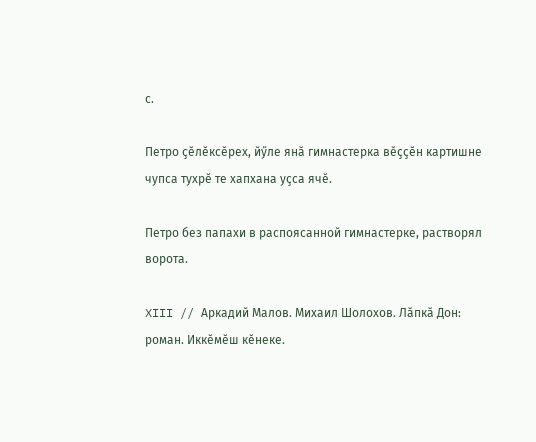с.

Петро ҫӗлӗксӗрех, йӳле янӑ гимнастерка вӗҫҫӗн картишне чупса тухрӗ те хапхана уҫса ячӗ.

Петро без папахи в распоясанной гимнастерке, растворял ворота.

XIII // Аркадий Малов. Михаил Шолохов. Лӑпкӑ Дон: роман. Иккӗмӗш кӗнеке.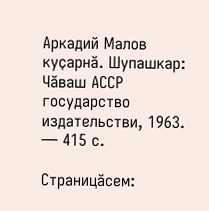Аркадий Малов куҫарнӑ. Шупашкар: Чӑваш АССР государство издательстви, 1963. — 415 с.

Страницăсем: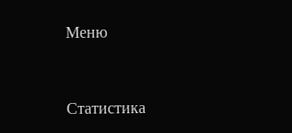Меню



Статистика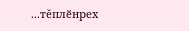...тĕплӗнрех